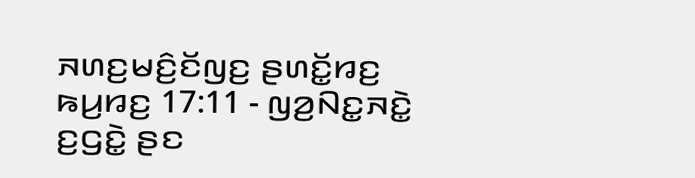ꤏꤛꤢ꤬ꤗꤢꤨ꤬ꤢꤩꤜꤢ꤬ ꤔꤛꤢꤩ꤭ꤙꤢ꤬ ꤒꤣ꤬ꤙꤢ꤬ 17:11 - ꤜꤤ꤬ꤡꤢ꤭ꤏꤢꤧ꤭ ꤢ꤬ꤞꤢꤧ꤭ ꤔꤢ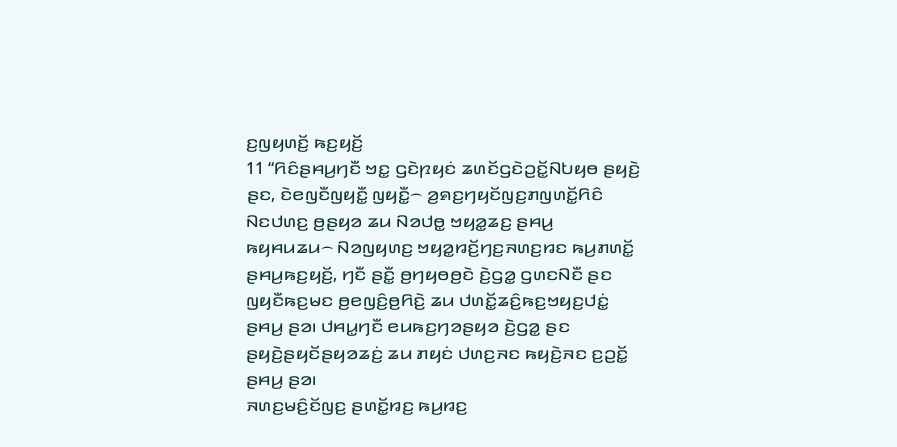ꤢ꤬ꤜꤟꤛꤢꤩ꤬ ꤒꤢ꤬ꤟꤢꤩ꤬
11 “ꤖꤢꤨꤔꤌꤣ꤬ꤚꤢꤪ ꤠꤢ꤭ ꤞꤢꤧꤐꤟꤢꤦ ꤘꤛꤢꤩꤞꤢꤧꤑꤢꤩ꤭ꤡꤝꤟꤥ ꤔꤟꤢꤧ꤬ ꤔꤢ, ꤢꤧꤕꤜꤢꤪꤜꤟꤢꤪ꤭ ꤜꤟꤢꤪ꤭꤮ ꤤ꤬ꤎꤢ꤬ꤚꤟꤢꤩꤜꤢ꤬ꤊꤜꤛꤢꤩ꤭ꤖꤢꤨ ꤡꤢꤓꤛꤢ꤬ ꤥ꤬ꤔꤟꤤ ꤘꤣ ꤡꤤꤓꤥ꤭ ꤠꤟꤤ꤭ꤘꤢ꤬ ꤔꤌꤣ꤬ ꤒꤟꤌꤣꤘꤣ꤮ ꤡꤤꤜꤟꤛꤢ꤬ ꤠꤟꤤ꤭ꤙꤢꤩ꤬ꤚꤢ꤬ꤏꤛꤢ꤬ꤙꤢ ꤒꤣ꤬ꤊꤛꤢꤩ꤭ ꤔꤌꤣ꤬ꤒꤢ꤬ꤟꤢꤩ꤬, ꤚꤢꤪ ꤔꤢꤪ꤭ ꤥ꤬ꤚꤟꤥꤥ꤬ꤢꤧ ꤢꤧ꤬ꤞꤤ꤭ ꤞꤛꤢꤡꤢꤪ ꤔꤢ ꤜꤟꤢꤪꤒꤢ꤬ꤗꤢ ꤥ꤬ꤕꤜꤢꤨ꤬ꤥ꤬ꤖꤢꤧ꤬ ꤘꤣ ꤓꤛꤢꤩ꤭ꤘꤢꤨ꤬ꤒꤢ꤬ꤠꤟꤢ꤬ꤓꤢꤦ꤭ ꤔꤌꤣ꤬ ꤔꤤ꤯ ꤓꤌꤣ꤭ꤚꤢꤪ ꤕꤣꤒꤢ꤬ꤚꤤꤔꤟꤤ ꤢꤧ꤬ꤞꤤ꤭ ꤔꤢ ꤔꤟꤢꤧ꤬ꤔꤟꤢꤩꤔꤟꤤꤘꤢꤦ꤬ ꤘꤣ ꤊꤟꤢꤦ ꤓꤛꤢ꤬ꤏꤢ ꤒꤟꤢꤧ꤬ꤏꤢ ꤢ꤬ꤑꤢꤩ꤭ ꤔꤌꤣ꤬ ꤔꤤ꤯
ꤏꤛꤢ꤬ꤗꤢꤨ꤬ꤢꤩꤜꤢ꤬ ꤔꤛꤢꤩ꤭ꤙꤢ꤬ ꤒꤣ꤬ꤙꤢ꤬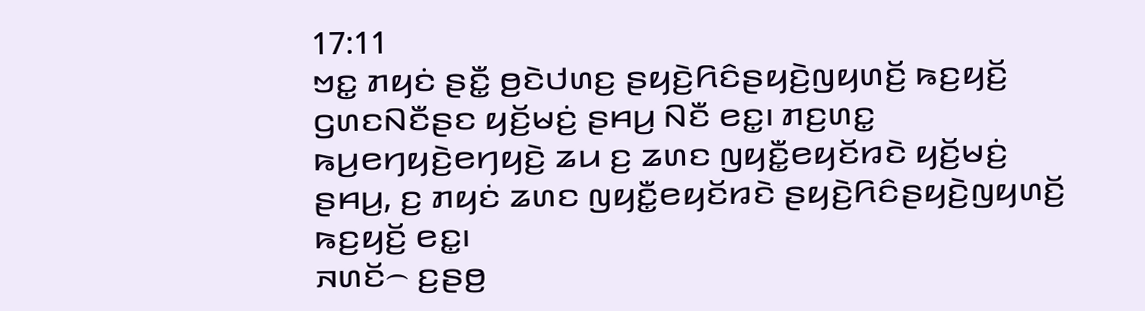17:11
ꤠꤢ꤭ ꤊꤟꤢꤦ ꤔꤢꤪ꤭ ꤥ꤬ꤢꤧꤓꤛꤢ꤬ ꤔꤟꤢꤧ꤬ꤖꤢꤨꤔꤟꤢꤧ꤬ꤜꤟꤛꤢꤩ꤬ ꤒꤢ꤬ꤟꤢꤩ꤬ ꤞꤛꤢꤡꤢꤪꤔꤢ ꤟꤢꤩ꤬ꤗꤢꤦ꤬ ꤔꤌꤣ꤬ ꤡꤢꤪ ꤕꤢ꤭꤯ ꤊꤢ꤬ꤛꤢ꤭ ꤒꤣ꤬ꤕꤚꤟꤢꤧ꤬ꤕꤚꤟꤢꤧ꤬ ꤘꤣ ꤢ꤬ ꤘꤛꤢ ꤜꤟꤢꤪ꤭ꤕꤟꤢꤩꤙꤢꤧ ꤟꤢꤩ꤬ꤗꤢꤦ꤬ ꤔꤌꤣ꤬, ꤢ꤬ ꤊꤟꤢꤦ ꤘꤛꤢ ꤜꤟꤢꤪ꤭ꤕꤟꤢꤩꤙꤢꤧ ꤔꤟꤢꤧ꤬ꤖꤢꤨꤔꤟꤢꤧ꤬ꤜꤟꤛꤢꤩ꤬ ꤒꤢ꤬ꤟꤢꤩ꤬ ꤕꤢ꤭꤯
ꤏꤛꤢꤩ꤮ ꤢ꤬ꤔꤥ꤬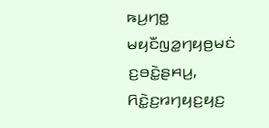ꤒꤣ꤬ꤚꤥ꤭ ꤗꤟꤢꤪꤜꤤ꤭ꤚꤟꤥ꤬ꤗꤢꤦ ꤢ꤬ꤋꤢꤧ꤭ꤔꤌꤣ꤬, ꤖꤢꤧ꤭ꤢ꤬ꤙꤚꤟꤢ꤬ꤟꤢ꤬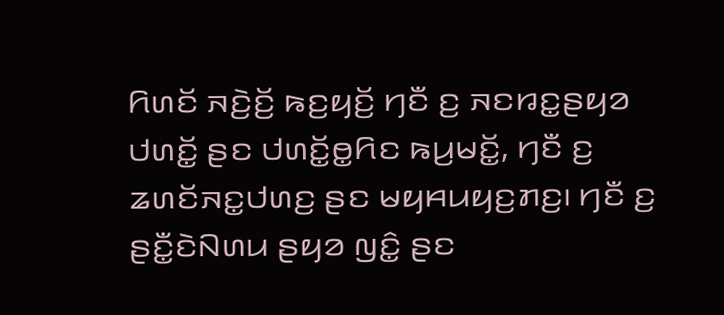ꤖꤛꤢꤩ ꤏꤢꤧ꤬ꤢꤩ꤬ ꤒꤢ꤬ꤟꤢꤩ꤬ ꤚꤢꤪ ꤢ꤬ ꤏꤢꤙꤢ꤭ꤔꤟꤤ ꤓꤛꤢꤩ꤭ ꤔꤢ ꤓꤛꤢꤩ꤭ꤥ꤭ꤖꤢ ꤒꤣ꤬ꤗꤢꤩ꤭, ꤚꤢꤪ ꤢ꤬ ꤘꤛꤢꤩꤏꤢ꤭ꤓꤛꤢ꤬ ꤔꤢ ꤗꤟꤌꤣꤟꤢ꤬ꤊꤢ꤬꤯ ꤚꤢꤪ ꤢ꤬ ꤔꤢꤪ꤭ꤢꤧꤡꤛꤣ ꤔꤟꤤ ꤜꤢꤨ꤭ ꤔꤢ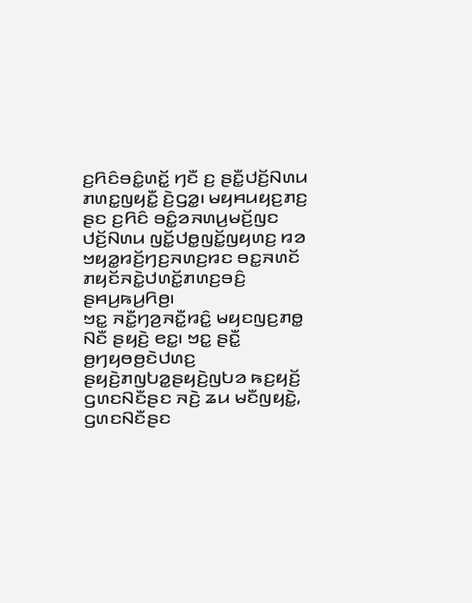ꤢ꤬ꤖꤢꤨꤋꤢꤨ꤭ꤛꤢꤩ꤭ ꤚꤢꤪ ꤢ꤬ ꤔꤢꤪ꤭ꤓꤢꤩ꤬ꤡꤛꤣ ꤊꤛꤢ꤭ꤜꤟꤢꤪ꤭ ꤢꤧ꤬ꤞꤤ꤭꤯ ꤗꤟꤌꤣꤟꤢ꤬ꤊꤢ꤬ ꤔꤢ ꤢ꤬ꤖꤢꤨ ꤋꤢꤨ꤭ꤤꤏꤛꤣ꤬ꤗꤢꤩ꤬ꤜꤢ ꤓꤢꤩ꤬ꤡꤛꤣ ꤜꤢꤩ꤭ꤓꤥ꤭ꤜꤢꤩ꤭ꤜꤟꤛꤢ꤬ ꤙꤤ ꤠꤟꤤ꤭ꤙꤢꤩ꤬ꤚꤢ꤬ꤏꤛꤢ꤬ꤙꤢ ꤋꤢ꤭ꤏꤛꤢꤩ ꤊꤟꤢꤩꤏꤢꤧ꤭ꤓꤛꤢꤩ꤭ꤊꤛꤢ꤬ꤋꤢꤨ꤬ ꤔꤌꤣ꤬ꤒꤣ꤬ꤖꤥ꤬꤯
ꤠꤢ꤭ ꤏꤢꤪ꤭ꤚꤤ꤬ꤏꤢꤪ꤭ꤙꤢꤨ꤭ ꤗꤟꤢꤜꤢ꤬ꤊꤥ꤭ ꤡꤢꤪ ꤔꤟꤢꤧ꤬ ꤕꤢ꤭꤯ ꤠꤢ꤭ ꤔꤢꤪ꤭ ꤥ꤬ꤚꤟꤥꤥ꤬ꤢꤧꤓꤛꤢ꤬ ꤔꤟꤢꤧ꤬ꤊꤜꤝꤤ꤭ꤔꤟꤢꤧ꤬ꤜꤝꤤ ꤒꤢ꤬ꤟꤢꤩ꤬ ꤞꤛꤢꤡꤢꤪꤔꤢ ꤏꤢꤧ꤬ ꤘꤣ ꤗꤢꤪꤜꤟꤢꤧ꤭, ꤞꤛꤢꤡꤢꤪꤔꤢ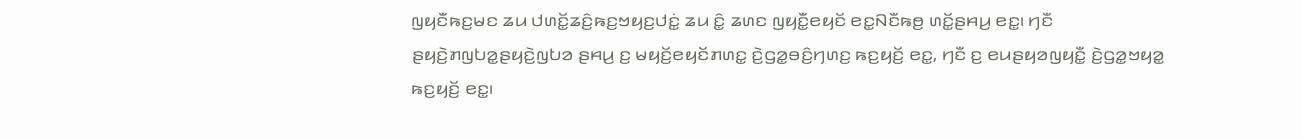ꤜꤟꤢꤪꤒꤢ꤬ꤗꤢ ꤘꤣ ꤓꤛꤢꤩ꤭ꤘꤢꤨ꤬ꤒꤢ꤬ꤠꤟꤢ꤬ꤓꤢꤦ꤭ ꤘꤣ ꤢꤨ꤭ ꤘꤛꤢ ꤜꤟꤢꤪ꤭ꤕꤟꤢꤩ ꤕꤢ꤭ꤡꤢꤪꤒꤥ꤬ ꤛꤢꤩ꤭ꤔꤌꤣ꤬ ꤕꤢ꤭꤯ ꤚꤢꤪ ꤔꤟꤢꤧ꤬ꤊꤜꤝꤤ꤭ꤔꤟꤢꤧ꤬ꤜꤝꤤ ꤔꤌꤣ꤬ ꤢ꤬ ꤗꤟꤢꤩ꤬ꤕꤟꤢꤩꤊꤛꤢ꤭ ꤢꤧ꤬ꤞꤤ꤭ꤋꤢꤨ꤬ꤚꤛꤢ꤬ ꤒꤢ꤬ꤟꤢꤩ꤬ ꤕꤢ꤭, ꤚꤢꤪ ꤢ꤬ ꤕꤣꤔꤟꤤꤜꤟꤢꤪ꤭ ꤢꤧ꤬ꤞꤤ꤭ꤠꤟꤤ꤭ ꤒꤢ꤬ꤟꤢꤩ꤬ ꤕꤢ꤭꤯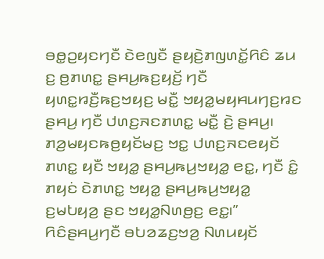ꤋꤥ꤭ꤑꤟꤢꤚꤢꤪ ꤢꤧꤕꤜꤢꤪ ꤔꤟꤢꤧ꤬ꤊꤜꤛꤢꤩ꤭ꤖꤢꤨ ꤘꤣ ꤢ꤬ ꤥ꤬ꤊꤛꤢ꤭ ꤔꤌꤣ꤬ꤒꤢ꤬ꤟꤢꤩ꤬ ꤚꤢꤪ ꤟꤛꤢ꤭ꤙꤢꤪ꤬ꤒꤢ꤬ꤠꤟꤢ꤬ ꤗꤢꤪ꤭ ꤠꤟꤤ꤭ꤗꤟꤌꤣꤚꤢ꤬ꤙꤢ ꤔꤌꤣ꤬ ꤚꤢꤪ ꤓꤛꤢ꤬ꤏꤢꤊꤛꤢ꤭ ꤗꤢꤪ꤭ ꤢꤧ꤬ ꤔꤌꤣ꤬꤯ ꤊꤤ꤬ꤗꤟꤢꤒꤥ꤬ꤟꤢꤩꤗꤢ꤬ ꤠꤢ꤭ ꤓꤛꤢ꤬ꤏꤢꤕꤟꤢꤩ ꤊꤛꤢ꤭ ꤟꤢꤪ ꤠꤟꤤ꤭ ꤔꤌꤣ꤬ꤒꤣ꤬ꤠꤟꤤ꤭ ꤕꤢ꤭, ꤚꤢꤪ ꤢꤨ꤭ ꤊꤟꤢꤦ ꤢꤧꤊꤛꤢ꤭ ꤠꤟꤤ꤭ ꤔꤌꤣ꤬ꤒꤣ꤬ꤠꤟꤤ꤭ ꤢ꤬ꤗꤝꤟꤤ꤬ ꤔꤢ ꤠꤟꤤ꤭ꤡꤛꤥ꤬ꤢ꤬ ꤕꤢ꤭꤯”
ꤖꤢꤨꤔꤌꤣ꤬ꤚꤢꤪ ꤋꤝꤤꤘꤢ꤬ꤠꤤ꤬ ꤡꤛꤣꤟꤢꤩ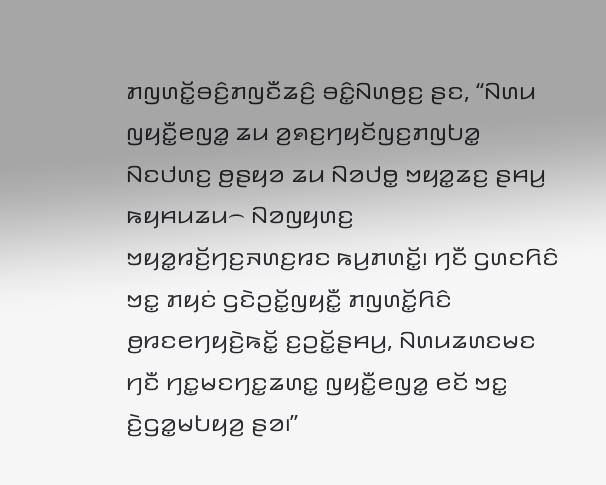ꤊꤜꤛꤢꤩ꤭ꤋꤢꤨ꤬ꤊꤜꤢꤪꤘꤢꤨ꤬ ꤋꤢꤨ꤭ꤡꤛꤥ꤬ꤢ꤬ ꤔꤢ, “ꤡꤛꤣ ꤜꤟꤢꤪ꤭ꤕꤜꤤ꤭ ꤘꤣ ꤤ꤬ꤎꤢ꤬ꤚꤟꤢꤩꤜꤢ꤬ꤊꤜꤝꤤ꤭ ꤡꤢꤓꤛꤢ꤬ ꤥ꤬ꤔꤟꤤ ꤘꤣ ꤡꤤꤓꤥ꤭ ꤠꤟꤤ꤭ꤘꤢ꤬ ꤔꤌꤣ꤬ ꤒꤟꤌꤣꤘꤣ꤮ ꤡꤤꤜꤟꤛꤢ꤬ ꤠꤟꤤ꤭ꤙꤢꤩ꤬ꤚꤢ꤬ꤏꤛꤢ꤬ꤙꤢ ꤒꤣ꤬ꤊꤛꤢꤩ꤭꤯ ꤚꤢꤪ ꤞꤛꤢꤖꤢꤨ ꤠꤢ꤭ ꤊꤟꤢꤦ ꤞꤢꤧꤑꤢꤩ꤭ꤜꤟꤢꤪ꤭ ꤊꤜꤛꤢꤩ꤭ꤖꤢꤨ ꤥ꤬ꤙꤢꤕꤚꤟꤢꤧ꤬ꤒꤢꤩ꤭ ꤢ꤬ꤑꤢꤩ꤭ꤔꤌꤣ꤬, ꤡꤛꤣꤘꤛꤢꤗꤢ ꤚꤢꤪ ꤚꤢ꤭ꤗꤢꤚꤢ꤭ꤘꤛꤢ꤭ ꤜꤟꤢꤪ꤭ꤕꤜꤤ꤭ ꤕꤢꤩ ꤠꤢ꤭ ꤢꤧ꤬ꤞꤤ꤭ꤗꤝꤟꤤ꤬ ꤔꤤ꤯”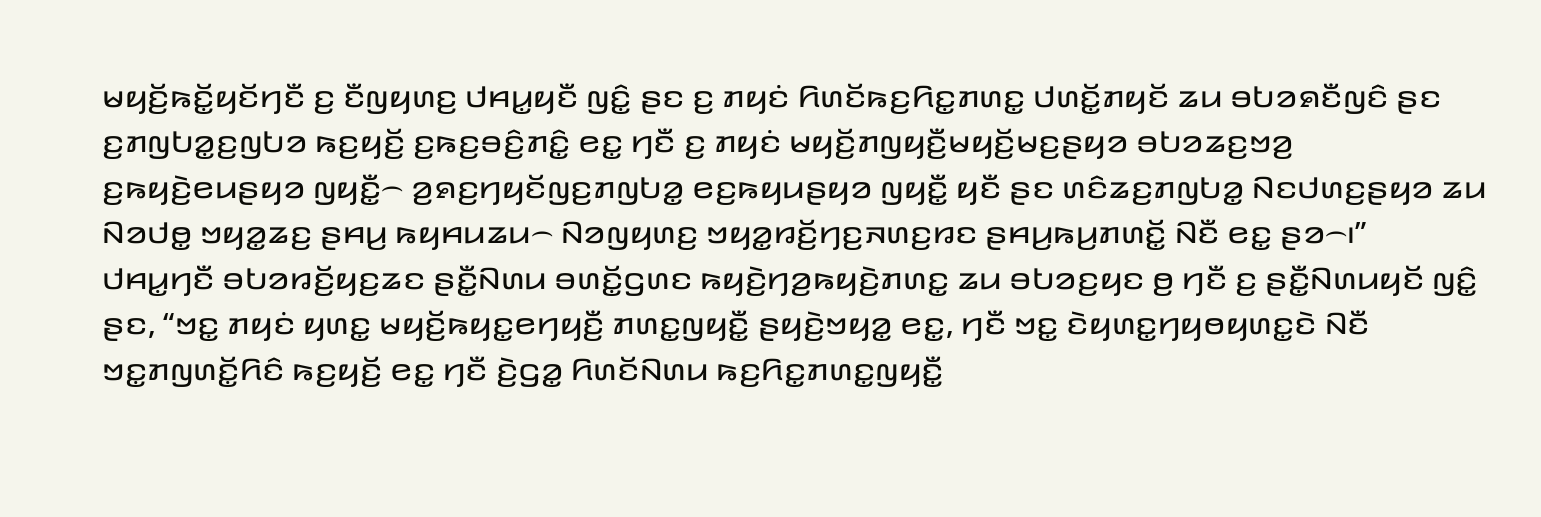ꤗꤟꤢꤩ꤬ꤒꤢꤩ꤭ꤟꤢꤩꤚꤢꤪ ꤢ꤬ ꤢꤪꤜꤟꤛꤢ꤬ ꤓꤌꤣ꤭ꤟꤢꤪ ꤜꤢꤨ꤭ ꤔꤢ ꤢ꤬ ꤊꤟꤢꤦ ꤖꤛꤢꤩꤒꤢ꤬ꤖꤢ꤭ꤊꤛꤢ꤭ ꤓꤛꤢꤩ꤭ꤊꤟꤢꤩ ꤘꤣ ꤋꤝꤤꤎꤢꤪꤜꤢꤨ ꤔꤢ ꤢ꤬ꤊꤜꤝꤤ꤭ꤢ꤬ꤜꤝꤤ ꤒꤢ꤬ꤟꤢꤩ꤬ ꤢ꤬ꤒꤢ꤬ꤋꤢꤨ꤬ꤊꤢꤨ꤭ ꤕꤢ꤭ ꤚꤢꤪ ꤢ꤬ ꤊꤟꤢꤦ ꤗꤟꤢꤩ꤬ꤊꤜꤟꤢꤪ꤬ꤗꤟꤢꤩ꤬ꤗꤢ꤬ꤔꤟꤤ ꤋꤝꤤꤘꤢ꤬ꤠꤤ꤬ ꤢ꤬ꤒꤟꤢꤧ꤬ꤕꤣꤔꤟꤤ ꤜꤟꤢꤪ꤭꤮ ꤤ꤬ꤎꤢ꤬ꤚꤟꤢꤩꤜꤢ꤬ꤊꤜꤝꤤ꤭ ꤕꤢ꤬ꤒꤟꤣꤔꤟꤤ ꤜꤟꤢꤪ꤭ ꤟꤢꤪ ꤔꤢ ꤛꤢꤨꤘꤢ꤬ꤊꤜꤝꤤ꤭ ꤡꤢꤓꤛꤢ꤬ꤔꤟꤤ ꤘꤣ ꤡꤤꤓꤥ꤭ ꤠꤟꤤ꤭ꤘꤢ꤬ ꤔꤌꤣ꤬ ꤒꤟꤌꤣꤘꤣ꤮ ꤡꤤꤜꤟꤛꤢ꤬ ꤠꤟꤤ꤭ꤙꤢꤩ꤬ꤚꤢ꤬ꤏꤛꤢ꤬ꤙꤢ ꤔꤌꤣ꤬ꤒꤣ꤬ꤊꤛꤢꤩ꤭ ꤡꤢꤪ ꤕꤢ꤭ ꤔꤤ꤮꤯”
ꤓꤌꤣ꤭ꤚꤢꤪ ꤋꤝꤤꤙꤢꤩ꤬ꤟꤢ꤬ꤘꤢ ꤔꤢꤪ꤭ꤡꤛꤣ ꤋꤛꤢꤩ꤭ꤞꤛꤢ ꤒꤟꤢꤧ꤬ꤚꤤ꤬ꤒꤟꤢꤧ꤬ꤊꤛꤢ꤭ ꤘꤣ ꤋꤝꤤꤢ꤬ꤟꤢ ꤥ꤬ ꤚꤢꤪ ꤢ꤬ ꤔꤢꤪ꤭ꤡꤛꤣꤟꤢꤩ ꤜꤢꤨ꤭ ꤔꤢ, “ꤠꤢ꤭ ꤊꤟꤢꤦ ꤟꤛꤢ꤭ ꤗꤟꤢꤩ꤬ꤒꤟꤢ꤭ꤕꤚꤟꤢꤪ꤬ ꤊꤛꤢ꤭ꤜꤟꤢꤪ꤭ ꤔꤟꤢꤧ꤬ꤠꤟꤤ꤭ ꤕꤢ꤭, ꤚꤢꤪ ꤠꤢ꤭ ꤢꤧꤟꤛꤢ꤭ꤚꤟꤥꤟꤛꤢ꤭ꤢꤧ ꤡꤢꤪ ꤠꤢ꤭ꤊꤜꤛꤢꤩ꤭ꤖꤢꤨ ꤒꤢ꤬ꤟꤢꤩ꤬ ꤕꤢ꤭ ꤚꤢꤪ ꤢꤧ꤬ꤞꤤ꤭ ꤖꤛꤢꤩꤡꤛꤣ ꤒꤢ꤬ꤖꤢ꤭ꤊꤛꤢ꤭ꤜꤟꤢꤪ꤭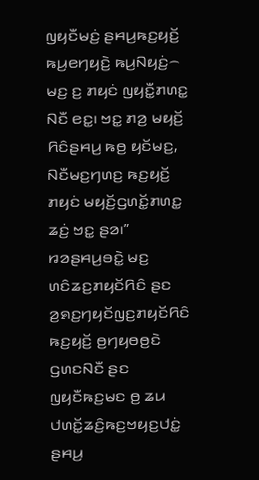ꤜꤟꤢꤪꤗꤢꤦ꤬ ꤔꤌꤣ꤬ꤒꤢ꤬ꤟꤢꤩ꤬ ꤒꤣ꤬ꤕꤚꤟꤢꤧ꤬ ꤒꤣ꤬ꤡꤟꤢꤦ꤬꤮ ꤗꤢ꤬ ꤢ꤬ ꤊꤟꤢꤦ ꤜꤟꤢꤪ꤭ꤊꤛꤢ꤭ ꤡꤢꤪ ꤕꤢ꤭꤯ ꤠꤢ꤭ ꤊꤤ꤬ ꤗꤟꤢꤩ꤬ ꤖꤢꤨꤔꤌꤣ꤬ ꤒꤥ꤬ ꤟꤢꤩꤗꤢ꤬, ꤡꤢꤪꤗꤢ꤬ꤚꤛꤢ꤬ ꤒꤢ꤬ꤟꤢꤩ꤬ ꤊꤟꤢꤦ ꤗꤟꤢꤩ꤬ꤞꤛꤢꤩ꤭ꤊꤛꤢ꤭ ꤘꤢꤦ꤬ ꤠꤢ꤭ ꤔꤤ꤯”
ꤙꤤꤔꤌꤣ꤬ꤋꤢꤧ꤭ ꤗꤢ꤬ ꤛꤢꤨꤘꤢ꤬ꤊꤟꤢꤩꤖꤢꤨ ꤔꤢ ꤤ꤬ꤎꤢ꤬ꤚꤟꤢꤩꤜꤢ꤬ꤊꤟꤢꤩꤖꤢꤨ ꤒꤢ꤬ꤟꤢꤩ꤬ ꤥ꤬ꤚꤟꤥꤥ꤬ꤢꤧ ꤞꤛꤢꤡꤢꤪ ꤔꤢ ꤜꤟꤢꤪꤒꤢ꤬ꤗꤢ ꤥ꤬ ꤘꤣ ꤓꤛꤢꤩ꤭ꤘꤢꤨ꤬ꤒꤢ꤬ꤠꤟꤢ꤬ꤓꤢꤦ꤭ ꤔꤌꤣ꤬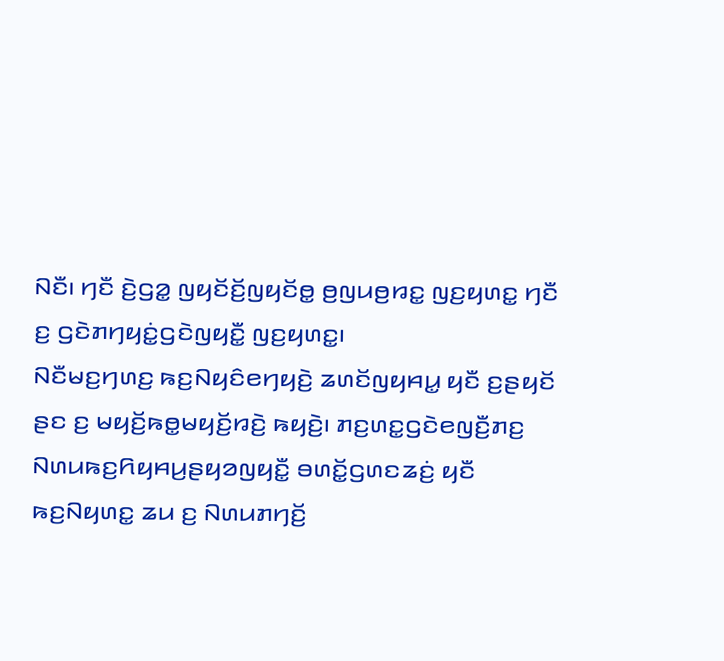ꤡꤢꤪ꤯ ꤚꤢꤪ ꤢꤧ꤬ꤞꤤ꤭ ꤜꤟꤢꤩꤢꤩ꤬ꤜꤟꤢꤩꤥ꤭ ꤥ꤬ꤜꤣꤥ꤬ꤙꤢ꤭ ꤜꤢ꤬ꤟꤛꤢ꤭ ꤚꤢꤪ ꤢ꤬ ꤞꤢꤧꤊꤚꤟꤢꤦ꤭ꤞꤢꤧꤜꤟꤢꤪ꤭ ꤜꤢ꤬ꤟꤛꤢ꤭꤯
ꤡꤢꤪꤗꤢ꤬ꤚꤛꤢ꤬ ꤒꤢ꤬ꤡꤟꤢꤨꤕꤚꤟꤢꤧ꤬ ꤘꤛꤢꤩꤜꤟꤌꤣ꤭ ꤟꤢꤪ ꤢ꤬ꤔꤟꤢꤩ ꤔꤢ ꤢ꤬ ꤗꤟꤢꤩ꤬ꤒꤥ꤭ꤗꤟꤢꤩ꤬ꤙꤢꤧ꤬ ꤒꤟꤢꤧ꤬꤯ ꤊꤢ꤬ꤛꤢ꤭ꤞꤢꤧꤕꤜꤢꤪ꤬ꤊꤢ꤬ ꤡꤛꤣꤒꤢ꤬ꤖꤟꤌꤣ꤬ꤔꤟꤤꤜꤟꤢꤪ꤭ ꤋꤛꤢꤩ꤭ꤞꤛꤢꤘꤢꤦ꤬ ꤟꤢꤪ ꤒꤢ꤬ꤡꤟꤛꤢ꤭ ꤘꤣ ꤢ꤬ ꤡꤛꤣꤊꤚꤢꤩ꤬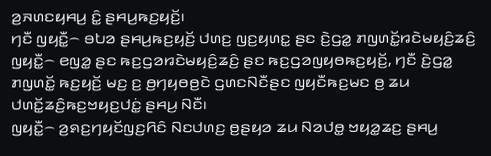ꤤ꤬ꤏꤛꤢꤟꤌꤣ꤬ ꤢꤨ꤭ ꤔꤌꤣ꤬ꤒꤢ꤬ꤟꤢꤩ꤬꤯
ꤚꤢꤪ ꤜꤟꤢꤪ꤭꤮ ꤋꤝꤤ ꤔꤌꤣ꤬ꤒꤢ꤬ꤟꤢꤩ꤬ ꤓꤛꤢ꤬ ꤜꤢ꤬ꤟꤛꤢ꤭ ꤔꤢ ꤢꤧ꤬ꤞꤤ꤭ ꤊꤜꤛꤢꤩ꤭ꤙꤢꤧꤗꤟꤢꤨ꤬ꤘꤢꤨ꤬ ꤜꤟꤢꤪ꤭꤮ ꤕꤜꤤ꤭ ꤔꤢ ꤒꤢ꤬ꤞꤤꤙꤢꤧꤗꤟꤢꤨ꤬ꤘꤢꤨ꤬ ꤔꤢ ꤒꤢ꤬ꤞꤤꤜꤟꤥꤒꤢ꤬ꤟꤢꤩ꤬, ꤚꤢꤪ ꤢꤧ꤬ꤞꤤ꤭ ꤊꤜꤛꤢꤩ꤭ ꤒꤢ꤬ꤟꤢꤩ꤬ ꤗꤢ꤬ ꤢ꤬ ꤥ꤬ꤚꤟꤥꤥ꤬ꤢꤧ ꤞꤛꤢꤡꤢꤪꤔꤢ ꤜꤟꤢꤪꤒꤢ꤬ꤗꤢ ꤥ꤬ ꤘꤣ ꤓꤛꤢꤩ꤭ꤘꤢꤨ꤬ꤒꤢ꤬ꤠꤟꤢ꤬ꤓꤢꤦ꤭ ꤔꤌꤣ꤬ ꤡꤢꤪ꤯
ꤜꤟꤢꤪ꤭꤮ ꤤ꤬ꤎꤢ꤬ꤚꤟꤢꤩꤜꤢ꤬ꤖꤢꤨ ꤡꤢꤓꤛꤢ꤬ ꤥ꤬ꤔꤟꤤ ꤘꤣ ꤡꤤꤓꤥ꤭ ꤠꤟꤤ꤭ꤘꤢ꤬ ꤔꤌꤣ꤬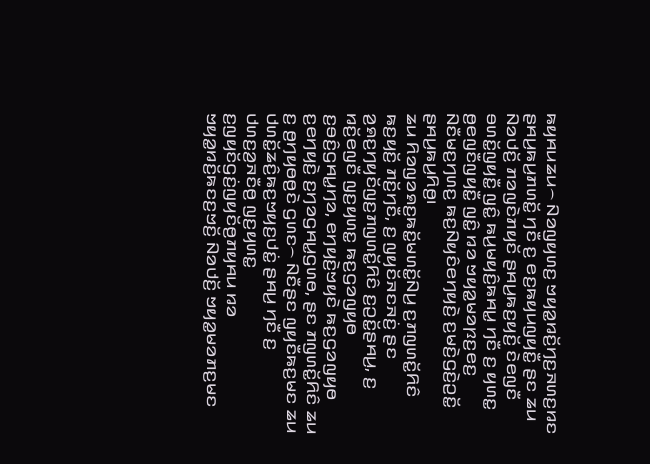ꤒꤟꤌꤣꤘꤣ꤮ ꤡꤤꤜꤟꤛꤢ꤬ ꤠꤟꤤ꤭ꤙꤢꤩ꤬ꤚꤢ꤬ꤏꤛꤢ꤬ꤙꤢ ꤔꤌꤣ꤬ꤒꤣ꤬ꤊꤛꤢꤩ꤭ ꤚꤢꤪ ꤢ꤬ ꤕꤢ꤬ꤒꤟꤣꤜꤟꤢꤪ꤭ ꤔꤢ ꤘꤣ ꤡꤤꤓꤢꤩ꤬ ꤊꤤꤜꤢꤧꤊꤟꤢꤩ ꤔꤌꤣ꤬ꤒꤢ꤬ꤟꤢꤩ꤬ ꤢꤧꤕꤜꤢꤪ ꤋꤛꤢꤩ꤭ꤜꤟꤢꤪ꤭ ꤜꤢꤨ꤭ ꤒꤣ꤬ꤗꤟꤢꤨ꤬ꤒꤌꤣ꤭ ꤚꤢꤪ ꤢ꤬ ꤟꤛꤢ꤭ ꤥ꤬ꤕꤜꤢꤪꤜꤟꤢꤪ꤭ ꤜꤢꤨ꤭ ꤙꤤ ꤠꤟꤤ꤭ꤗꤤꤐꤢ꤬ꤕꤢ꤬ ꤡꤢꤪꤗꤢ꤬ꤚꤛꤢ꤬ ꤒꤢ꤬ꤡꤟꤢꤨꤕꤚꤟꤢꤧ꤬ ꤢ꤬ꤗꤢꤧ꤬ꤞꤢꤧ꤬ꤑꤢꤩ꤭ ꤔꤌꤣ꤬ꤒꤣ꤬ꤖꤥ꤬꤯
ꤘꤣ ꤖꤤꤜꤤꤎꤢ꤬ꤒꤢꤩ꤭ꤗꤛꤢꤩ꤭ꤡꤣ꤬ ꤢ꤬ꤊꤜꤛꤢꤩ꤭ꤖꤢꤨ ꤒꤢ꤬ꤟꤢꤩ꤬ ꤊꤢꤩ꤬ꤚꤢꤪ, ꤢ꤬ ꤜꤟꤢꤩꤏꤢꤏꤢꤦ꤬ ꤔꤢ ꤤ꤬ꤎꤢ꤬ꤚꤟꤢꤩꤜꤢ꤬ꤊꤜꤛꤢꤩ꤭ꤖꤢꤨ ꤢ꤬ꤑꤢꤩ꤭ꤔꤌꤣ꤬, ꤢ꤬ ꤙꤢꤩ꤬ꤕꤜꤢꤪ ꤜꤢ꤬ꤟꤛꤢ꤭ ꤒꤢ꤬ꤞꤤꤜꤟꤥ ꤢ꤬ꤋꤢꤨ꤬ꤞꤌꤣ꤭ꤚꤤ, ꤕꤚꤟꤢꤧ꤬ꤠꤟꤢꤧ ꤒꤢ꤬ꤞꤤꤜꤟꤥ ꤢ꤬ꤕꤚꤟꤢꤧ꤬ ꤢ꤬ꤚꤤꤞꤌꤣ꤭ꤞꤛꤥ, ꤔꤢ ꤊꤜꤛꤢꤩ꤭ꤖꤢꤨ ꤘꤣ ꤢ꤬ ꤥ꤬ꤚꤟꤥꤥ꤬ꤢꤧ ꤞꤛꤢ꤮ ꤡꤢꤪꤔꤢ ꤜꤟꤢꤪꤒꤢ꤬ꤗꤢ ꤘꤣ ꤓꤛꤢꤩ꤭ꤘꤢꤨ꤬ꤒꤢ꤬ꤠꤟꤢ꤬ꤓꤢꤦ꤭ ꤔꤌꤣ꤬ ꤚꤢꤪ ꤢ꤬ ꤓꤛꤢ꤬ꤤ꤬ꤏꤢꤪꤥ꤬ ꤜꤢ꤬ꤟꤛꤢ꤭ ꤢ꤬ꤜꤟꤢꤩꤞꤢꤦ꤬ꤜꤟꤢꤩꤥ꤬ꤊꤟꤌꤣ ꤙꤤ ꤠꤟꤤ꤭ꤙꤢꤩ꤬ꤒꤢꤢ꤬ꤠꤢꤩ꤬ ꤡꤤꤓꤢꤩ꤬ ꤠꤟꤤ꤭ꤗꤤꤊꤢ꤬ꤗꤢ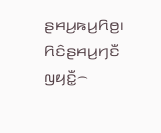ꤔꤌꤣ꤬ꤒꤣ꤬ꤖꤥ꤬꤯
ꤖꤢꤨꤔꤌꤣ꤬ꤚꤢꤪ ꤜꤟꤢꤪ꤭꤮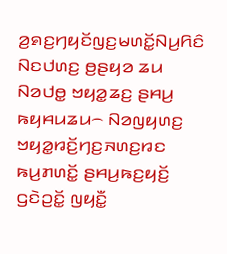ꤤ꤬ꤎꤢ꤬ꤚꤟꤢꤩꤜꤢ꤬ꤗꤛꤢꤩ꤭ꤡꤣ꤬ꤖꤢꤨ ꤡꤢꤓꤛꤢ꤬ ꤥ꤬ꤔꤟꤤ ꤘꤣ ꤡꤤꤓꤥ꤭ ꤠꤟꤤ꤭ꤘꤢ꤬ ꤔꤌꤣ꤬ ꤒꤟꤌꤣꤘꤣ꤮ ꤡꤤꤜꤟꤛꤢ꤬ ꤠꤟꤤ꤭ꤙꤢꤩ꤬ꤚꤢ꤬ꤏꤛꤢ꤬ꤙꤢ ꤒꤣ꤬ꤊꤛꤢꤩ꤭ ꤔꤌꤣ꤬ꤒꤢ꤬ꤟꤢꤩ꤬ ꤞꤢꤧꤑꤢꤩ꤭ ꤜꤟꤢꤪ꤭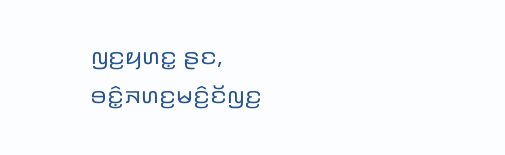ꤜꤢ꤬ꤟꤛꤢ꤭ ꤔꤢ, ꤋꤢꤨ꤭ꤏꤛꤢ꤬ꤗꤢꤨ꤬ꤢꤩꤜꤢ꤬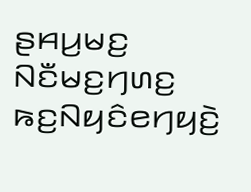ꤔꤌꤣ꤬ꤗꤢ꤬ ꤡꤢꤪꤗꤢ꤬ꤚꤛꤢ꤬ ꤒꤢ꤬ꤡꤟꤢꤨꤕꤚꤟꤢꤧ꤬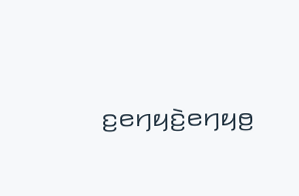ꤢ꤬ꤕꤚꤟꤢꤧ꤬ꤕꤚꤟꤥ꤬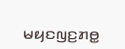ꤗꤟꤢꤜꤢ꤬ꤊꤥ꤭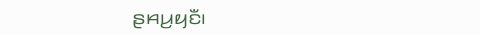ꤔꤌꤣ꤬ꤟꤢꤪ꤯